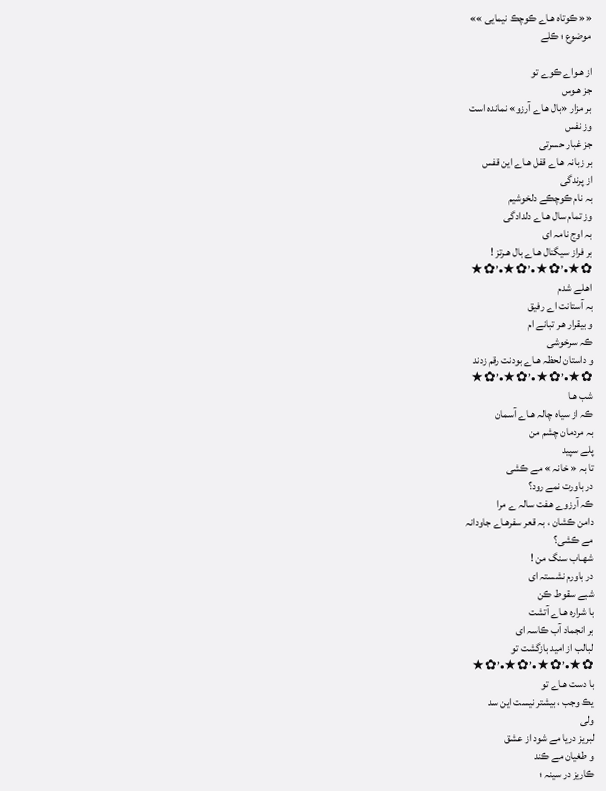«« ڪوتاہ هـاے ڪوچڪ نیمایی »»
موضوع ؛ ڪلے

از هـواے ڪوے تو
جز هـوس
بر مزار «بال هـاے آرزو» نماندہ است
وز نفس
جز غبار حسرتی
بر زبانہ هـاے قفل هـاے این قفس
از پرندگی
بہ نام ڪوچڪے دلخوشیم
وز تمام سال هـاے دلدادگی
بہ اوج نامہ ای
بر فراز سیگنال هـاے بال هـرتز !
✿★•’✿★•’✿★•’✿★
اهـلے شدم
بہ آستانت اے رفیق
و بیقرار هـر تبانے ام
ڪہ سرخوشی
و داستان لحظہ هـاے بودنت رقم زدند
✿★•’✿★•’✿★•’✿★
شب هـا
ڪہ از سیاہ چالہ هـاے آسمان
بہ مردمان چشم من
پلے سپید
تا بہ « خانہ » مے ڪشی
در باورت نمے رود؟
ڪہ آرزوے هـفت سالہ ے مرا
دامن ڪشان ، بہ قعر سفرهـاے جاودانہ
مے ڪشی؟
شهـاب سنگ من !
در باورم نشستہ ای
شبے سقوط ڪن
با شرارہ هـاے آتشت
بر انجماد آب ڪاسہ ای
لبالب از امید بازگشت تو
✿★•’✿★•’✿★•’✿★
با دست هـاے تو
یڪ وجب ، بیشتر نیست این سد
ولی
لبریز دریا مے شود از عشق
و طغیان مے ڪند
ڪاریز در سینہ ؛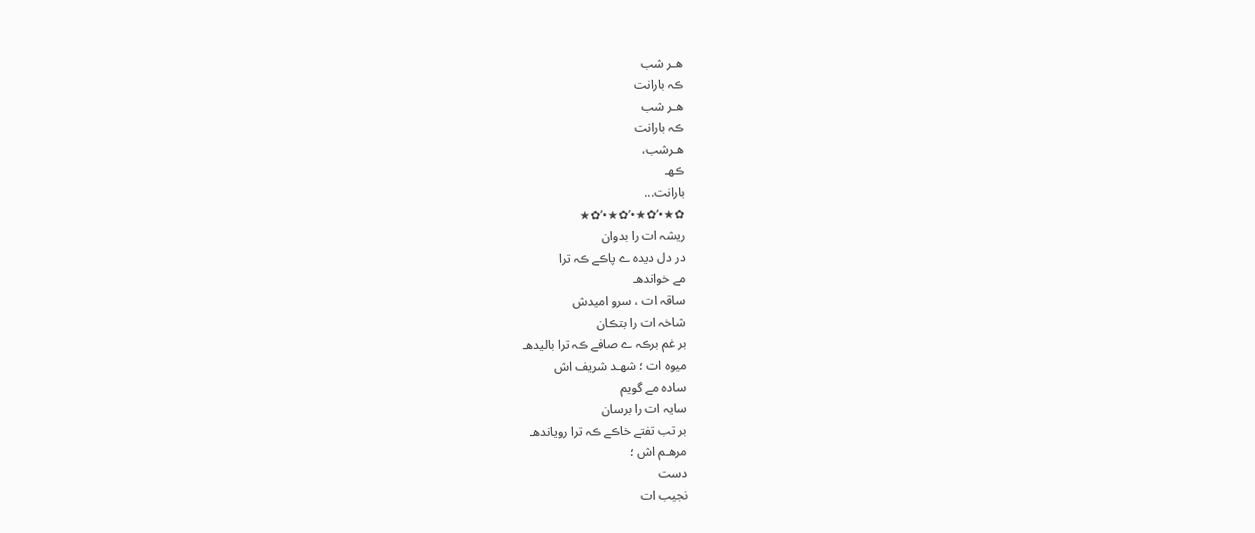هـر شب
ڪہ بارانت
هـر شب
ڪہ بارانت
هـرشب،
ڪهـ
بارانت...
✿★•’✿★•’✿★•’✿★
ریشہ ات را بدوان
در دل دیدہ ے پاڪے ڪہ ترا
مے خواندهـ
ساقہ ات ، سرو امیدش
شاخہ ات را بتڪان
بر غم برڪہ ے صافے ڪہ ترا بالیدهـ
میوہ ات ؛ شهـد شریف اش
سادہ مے گویم
سایہ ات را برسان
بر تب تفتے خاڪے ڪہ ترا رویاندهـ
مرهـم اش ؛
دست
نجیب ات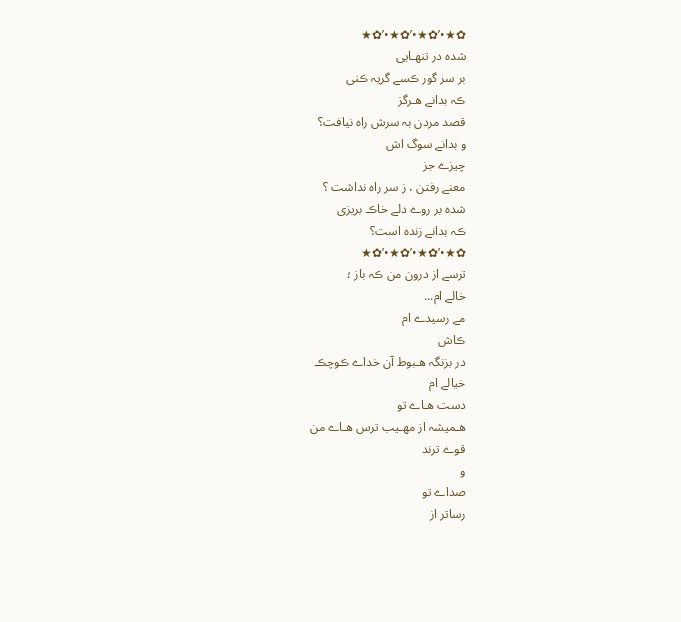✿★•’✿★•’✿★•’✿★
شدہ در تنهـایی
بر سر گور ڪسے گریہ ڪنی
ڪہ بدانے هـرگز
قصد مردن بہ سرش راہ نیافت؟
و بدانے سوگ اش
چیزے جز
معنے رفتن ، ز سر راہ نداشت ؟
شدہ بر روے دلے خاڪ بریزی
ڪہ بدانے زندہ است؟
✿★•’✿★•’✿★•’✿★
ترسے از درون من ڪہ باز ؛
خالے ام...
مے رسیدے ام
ڪاش
در بزنگہ هـبوط آن خداے ڪوچڪ
خیالے ام
دست هـاے تو
هـمیشہ از مهـیب ترس هـاے من
قوے ترند
و
صداے تو
رساتر از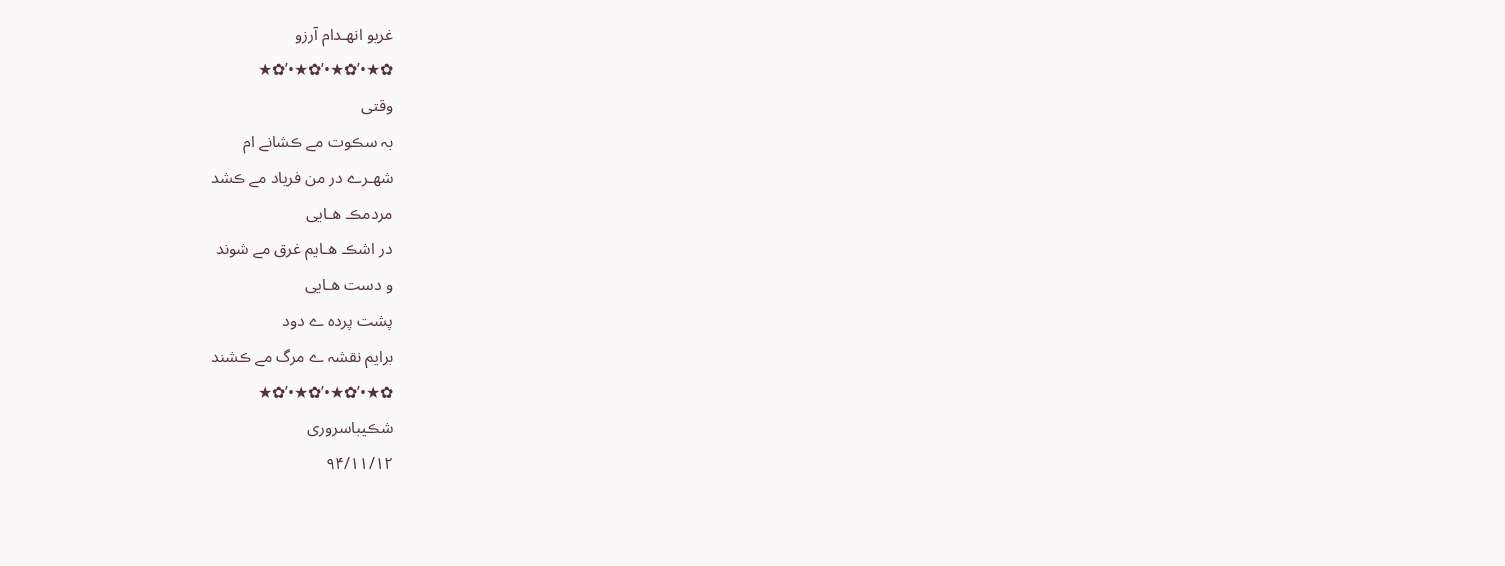غریو انهـدام آرزو
✿★•’✿★•’✿★•’✿★
وقتی
بہ سڪوت مے ڪشانے ام
شهـرے در من فریاد مے ڪشد
مردمڪ هـایی
در اشڪ هـایم غرق مے شوند
و دست هـایی
پشت پردہ ے دود
برایم نقشہ ے مرگ مے ڪشند
✿★•’✿★•’✿★•’✿★
شڪیباسروری
۹۴/۱۱/۱۲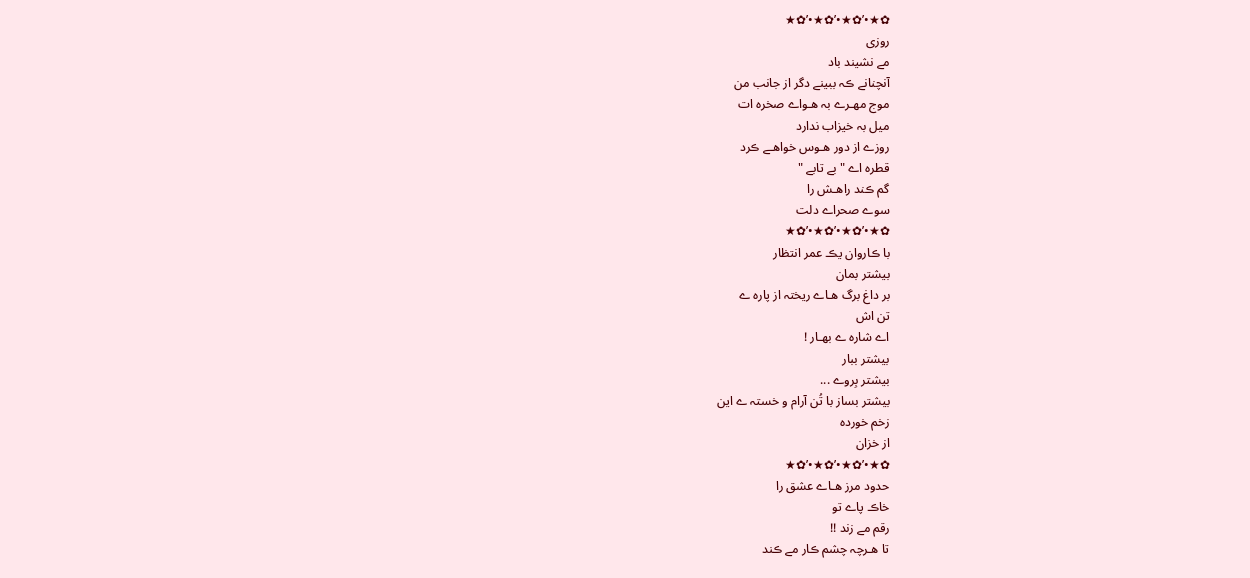✿★•’✿★•’✿★•’✿★
روزی
مے نشیند باد
آنچنانے ڪہ ببینے دگر از جانب من
موج مهـرے بہ هـواے صخرہ ات
میل بہ خیزاب ندارد
روزے از دور هـوس خواهـے ڪرد
قطرہ اے " بے تابے "
گم ڪند راهـش را
سوے صحراے دلت
✿★•’✿★•’✿★•’✿★
با ڪاروان یڪ عمر انتظار
بیشتر بمان
بر داغ برگ هـاے ریختہ از پارہ ے
تن اش
اے شارہ ے بهـار !
بیشتر ببار
بیشتر بِروے ...
بیشتر بساز با تُن آرام و خستہ ے این
زخم خوردہ
از خزان
✿★•’✿★•’✿★•’✿★
حدود مرز هـاے عشق را
خاڪ پاے تو
رقم مے زند !!
تا هـرچہ چشم ڪار مے ڪند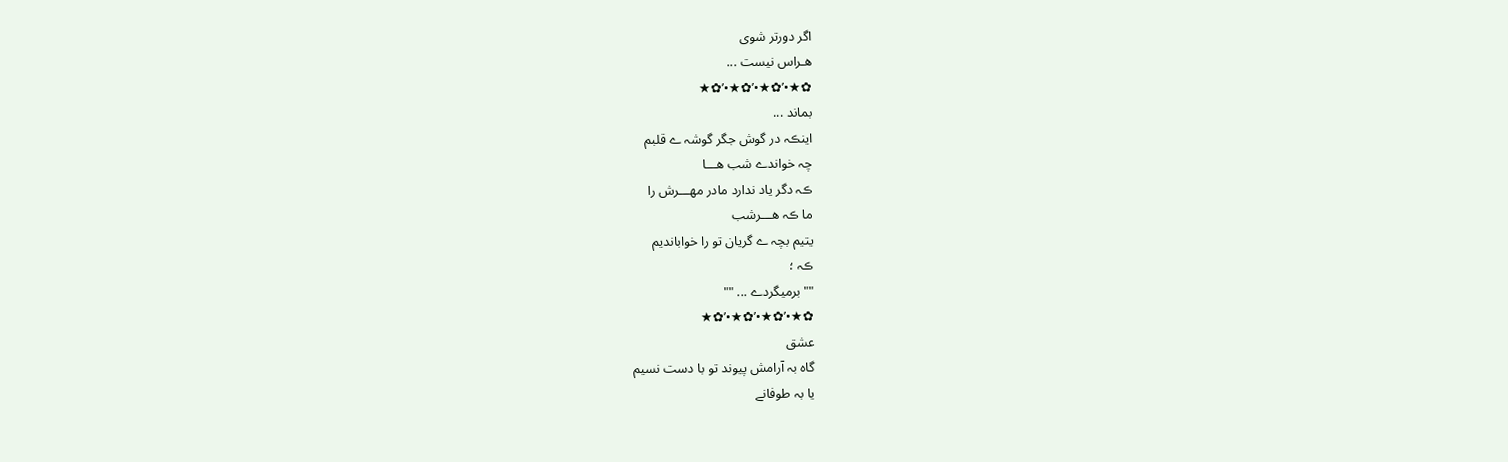اگر دورتر شوی
هـراس نیست ...
✿★•’✿★•’✿★•’✿★
بماند ...
اینڪہ در گوش جگر گوشہ ے قلبم
چہ خواندے شب هـــا
ڪہ دگر یاد ندارد مادر مهـــرش را
ما ڪہ هـــرشب
یتیم بچہ ے گریان تو را خواباندیم
ڪہ ؛
"" برمیگردے ... ""
✿★•’✿★•’✿★•’✿★
عشق
گاہ بہ آرامش پیوند تو با دست نسیم
یا بہ طوفانے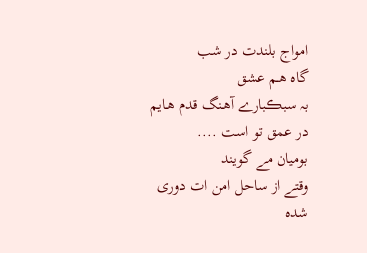امواج بلندت در شب
گاہ هـم عشق
بہ سبڪبارے آهـنگ قدم هـایم
در عمق تو است ....
بومیان مے گویند
وقتے از ساحل امن ات دوری
شدہ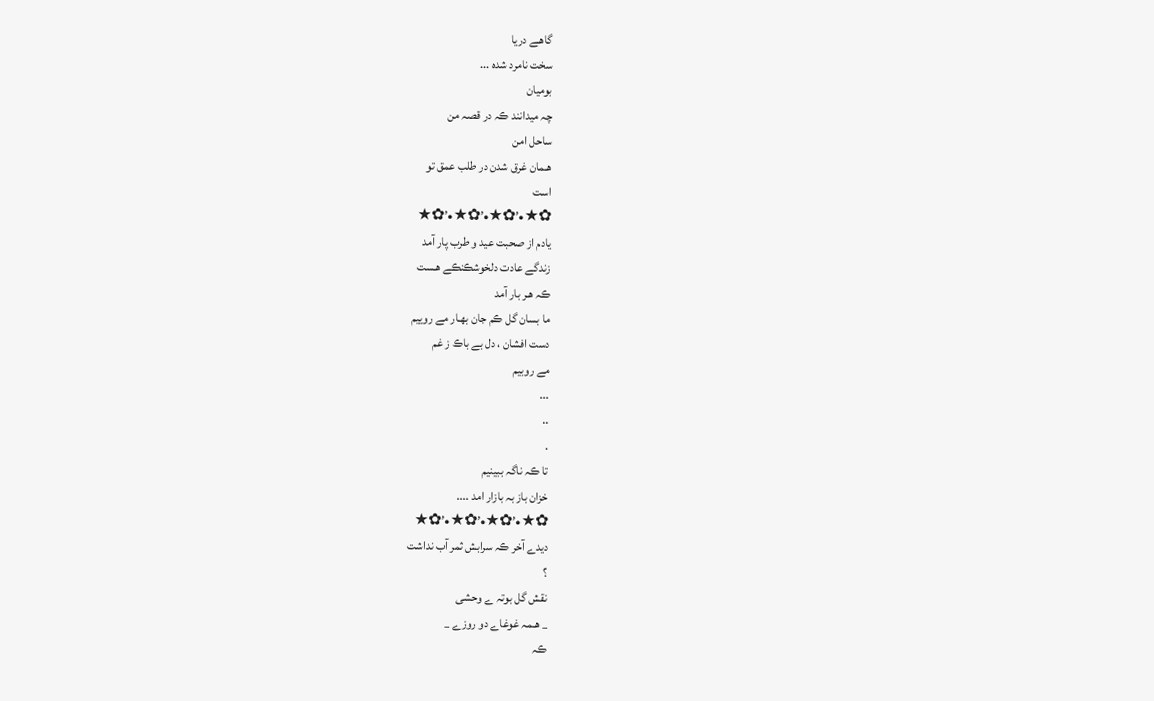گاهـے دریا
سخت نامرد شدہ ...
بومیان
چہ میدانند ڪہ در قصہ من
ساحل امن
هـمان غرق شدن در طلب عمق تو
است
✿★•’✿★•’✿★•’✿★
یادم از صحبت عید و طرب پار آمد
زندگے عادت دلخوشڪنڪے هـست
ڪہ هـر بار آمد
ما بسان گل ڪم جان بهـار مے روییم
دست افشان ، دل بے باڪ ز غم
مے روبیم
...
..
.
تا ڪہ ناگہ ببینیم
خزان باز بہ بازار امد ....
✿★•’✿★•’✿★•’✿★
دیدے آخر ڪہ سرابش ثمر آب نداشت
؟
نقش گل بوتہ ے وحشی
_ هـمہ غوغاے دو روزے _
ڪہ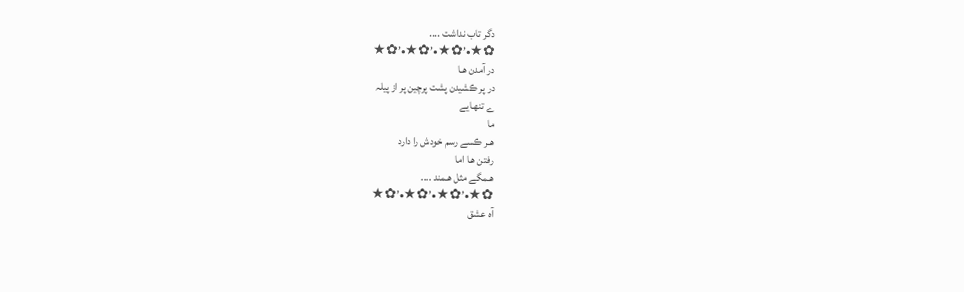دگر تاب نداشت ....
✿★•’✿★•’✿★•’✿★
در آمدن هـا
در پر ڪشیدن پشت پرچین پر از پیلہ
ے تنهـایے
ما
هـر ڪسے رسم خودش را دارد
رفتن هـا اما
هـمگے مثل هـمند ....
✿★•’✿★•’✿★•’✿★
آہ عشق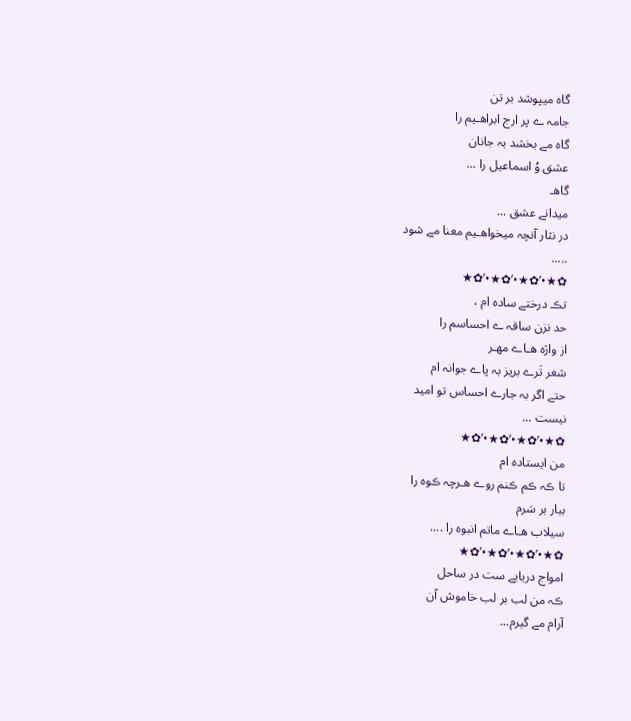گاہ میپوشد بر تن
جامہ ے پر ارج ابراهـیم را
گاہ مے بخشد بہ جانان
عشق وُ اسماعیل را ...
گاهـ
میدانے عشق ...
در نثار آنچہ میخواهـیم معنا مے شود
.....
✿★•’✿★•’✿★•’✿★
تڪ درختے سادہ ام ،
حد نزن ساقہ ے احساسم را
از واژہ هـاے مهـر
شعر تَرے بریز بہ پاے جوانہ ام
حتے اگر بہ جارے احساس تو امید
نیست ...
✿★•’✿★•’✿★•’✿★
من ایستادہ ام
تا ڪہ ڪم ڪنم روے هـرچہ ڪوہ را
ببار بر سَرم
سیلاب هـاے ماتم انبوہ را ....
✿★•’✿★•’✿★•’✿★
امواج دریایے ست در ساحل
ڪہ من لب بر لب خاموش آن
آرام مے گیرم...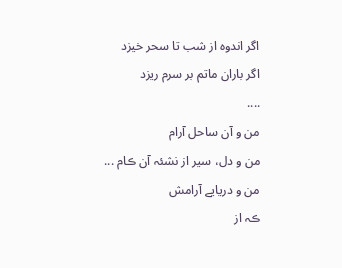اگر اندوہ از شب تا سحر خیزد
اگر باران ماتم بر سرم ریزد
....
من و آن ساحل آرام
من و دل، سیر از نشئہ آن ڪام ...
من و دریایے آرامش
ڪہ از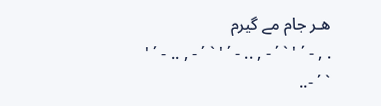هـر جام مے گیرم
. , - ΄ ' ` ΄ - , .. - ΄ ' ` ΄ - , .. - ΄ ' ` ΄ -..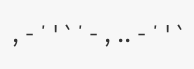, - ΄ ' ` ΄ - , .. - ΄ ' `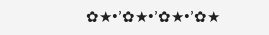✿★•’✿★•’✿★•’✿★